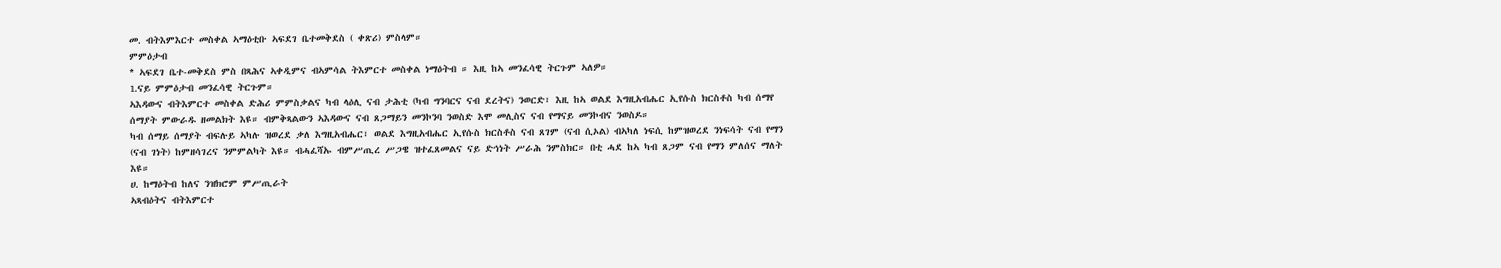መ. ብትእምእርተ መስቀል ኣማዕቲቡ ኣፍደገ ቤተመቅደስ ( ቀጽሪ) ምስላም።
ምምዕታብ
* ኣፍደገ ቤተ-መቅደስ ምስ በጻሕና ኣቀዲምና ብኣምሳል ትእምርተ መስቀል ነማዕትብ ። እዚ ከኣ መንፈሳዊ ትርጉም ኣለዎ።
1.ናይ ምምዕታብ መንፈሳዊ ትርጉም።
ኣእዳውና ብትእምርተ መስቀል ድሕሪ ምምስቃልና ካብ ላዕሊ ናብ ታሕቲ (ካብ ግንባርና ናብ ደረትና) ንወርድ፣ እዚ ከኣ ወልደ እግዚአብሔር ኢየሱስ ክርስቶስ ካብ ሰማየ ሰማያት ምውራዱ ዘመልክት እዩ። ብምቅጻልውን ኣእዳውና ናብ ጸጋማይን መንኮንባ ንወስድ እሞ መሊስና ናብ የማናይ መንኮብና ንወስዶ።
ካብ ሰማይ ሰማያት ብፍሉይ ኣካሉ ዝወረደ ቃለ እግዚአብሔር፣ ወልደ እግዚአብሔር ኢየሱስ ክርስቶስ ናብ ጸገም (ናብ ሲኦል) ብኣካለ ነፍሲ ከምዝወረደ ንነፍሳት ናብ የማን (ናብ ገነት) ከምዘሳገረና ንምምልካት እዩ። ብሓፈሻኡ ብምሥጢረ ሥጋዌ ዝተፈጸመልና ናይ ድኅነት ሥራሕ ንምስክር። በቲ ሓደ ከኣ ካብ ጸጋም ናብ የማን ምለሰና ማለት እዩ።
ሀ. ከማዕትብ ከለና ንዝክሮም ምሥጢራት
ኣጻብዕትና ብትእምርተ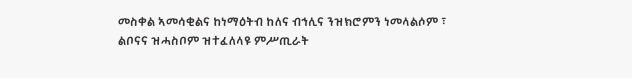መስቀል ኣመሳቂልና ከነማዕትብ ከለና ብኅሊና ንዝክሮምን ነመላልሶም ፣ ልቦናና ዝሓስቦም ዝተፈለላዩ ምሥጢራት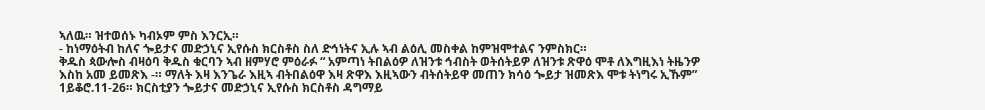ኣለዉ። ዝተወሰኑ ካብኦም ምስ እንርኢ።
- ከነማዕትብ ከለና ጐይታና መድኃኒና ኢየሱስ ክርስቶስ ስለ ድኅነትና ኢሉ ኣብ ልዕሊ መስቀል ከምዝሞተልና ንምስክር።
ቅዱስ ጳውሎስ ብዛዕባ ቅዱስ ቁርባን ኣብ ዘምሃሮ ምዕራፉ “ አምጣነ ትበልዕዎ ለዝንቱ ኅብስት ወትሰትይዎ ለዝንቱ ጽዋዕ ሞቶ ለእግዚእነ ትዜንዎ እስከ አመ ይመጽእ -። ማለት እዛ እንጌራ እዚኣ ብትበልዕዋ እዛ ጽዋእ እዚኣውን ብትሰትይዋ መጠን ክሳዕ ጐይታ ዝመጽእ ሞቱ ትነግሩ ኢኹም” 1ይቆሮ.11-26። ክርስቲያን ጐይታና መድኃኒና ኢየሱስ ክርስቶስ ዳግማይ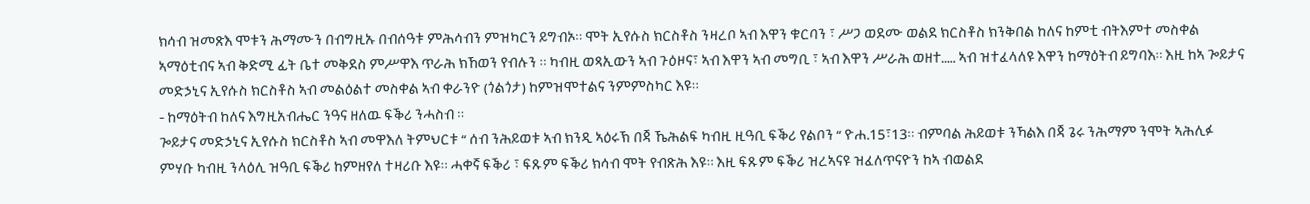ክሳብ ዝመጽእ ሞቱን ሕማሙን በብግዚኡ በብሰዓቱ ምሕሳብን ምዝካርን ይግብኦ። ሞት ኢየሱስ ክርስቶስ ንዛረቦ ኣብ እዋን ቁርባን ፣ ሥጋ ወደሙ ወልደ ክርስቶስ ክንቅበል ከለና ከምቲ ብትእምተ መስቀል ኣማዕቲብና ኣብ ቅድሚ ፊት ቤተ መቅደስ ምሥዋእ ጥራሕ ክኸወን የብሉን ። ካብዚ ወጻኢውን ኣብ ጉዕዞና፣ ኣብ እዋን ኣብ መግቢ ፣ ኣብ እዋን ሥራሕ ወዘተ….. ኣብ ዝተፈላለዩ እዋን ከማዕትብ ይግባእ። እዚ ከኣ ጐይታና መድኃኒና ኢየሱስ ክርስቶስ ኣብ መልዕልተ መስቀል ኣብ ቀራንዮ (ጎልጎታ) ከምዝሞተልና ንምምስካር እዩ።
- ከማዕትብ ከለና እግዚአብሔር ንዓና ዘለዉ ፍቕሪ ንሓስብ ።
ጐይታና መድኃኒና ኢየሱስ ክርስቶስ ኣብ መዋእለ ትምህርቱ “ ሰብ ንሕይወቱ ኣብ ክንዲ ኣዕሩኽ በጃ ኼሕልፍ ካብዚ ዚዓቢ ፍቕሪ የልቦን “ ዮሐ.15፣13። ብምባል ሕይወቱ ንኻልእ በጃ ጌሩ ንሕማም ንሞት ኣሕሊፉ ምሃቡ ካብዚ ንላዕሊ ዝዓቢ ፍቕሪ ከምዘየለ ተዛሪቡ እዩ። ሓቀኛ ፍቕሪ ፣ ፍጹም ፍቕሪ ክሳብ ሞት የብጽሕ እዩ። እዚ ፍጹም ፍቕሪ ዝረኣናዩ ዝፈለጥናዮን ከኣ ብወልደ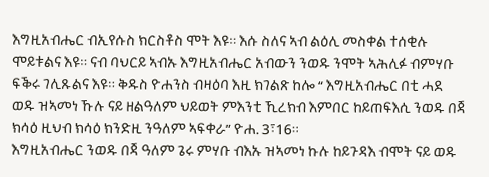እግዚአብሔር ብኢየሱስ ክርስቶስ ሞት እዩ። እሱ ስለና ኣብ ልዕሊ መስቀል ተሰቂሉ ሞይቱልና እዩ። ናብ ባህርይ ኣብኡ እግዚአብሔር አብውን ንወዱ ንሞት ኣሕሊፉ ብምሃቡ ፍቕሩ ገሊጹልና እዩ። ቅዱስ ዮሐንስ ብዛዕባ እዚ ክገልጽ ከሎ “ እግዚአብሔር በቲ ሓደ ወዱ ዝኣመነ ኹሉ ናይ ዘልዓለም ህይወት ምእንቲ ኺረክብ እምበር ከይጠፍእሲ ንወዱ በጃ ክሳዕ ዚህብ ክሳዕ ክንድዚ ንዓለም ኣፍቀራ” ዮሐ. 3፣16።
እግዚአብሔር ንወዱ በጃ ዓለም ጌሩ ምሃቡ ብእኡ ዝኣመነ ኩሉ ከይጉዳእ ብሞት ናይ ወዱ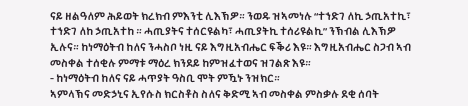ናይ ዘልዓለም ሕይወት ክረክብ ምእንቲ ሊእኽዎ። ንወዱ ዝኣመነሉ “ተኀድገ ለኪ ኃጢአተኪ፣ ተኀድገ ለከ ኃጢአተከ ። ሓጢያትና ተሰርዩልካ፣ ሓጢያትኪ ተሰሪዩልኪ” ንኽብል ሊእኽዎ ኢሉና። ከነማዕትብ ከለና ንሓስቦ ነዚ ናይ እግዚአብሔር ፍቕሪ እዩ። እግዚአብሔር ስጋብ ኣብ መስቀል ተሰቂሉ ምማቱ ማዕረ ክንደይ ከምዝፈተወና ዝገልጽ እዩ።
- ከነማዕትብ ከለና ናይ ሓጥያት ዓስቢ ሞት ምዃኑ ንዝክር።
ኣምላኽና መድኃኒና ኢየሱስ ክርስቶስ ስለና ቅድሚ ኣብ መስቀል ምስቃሉ ደቂ ሰባት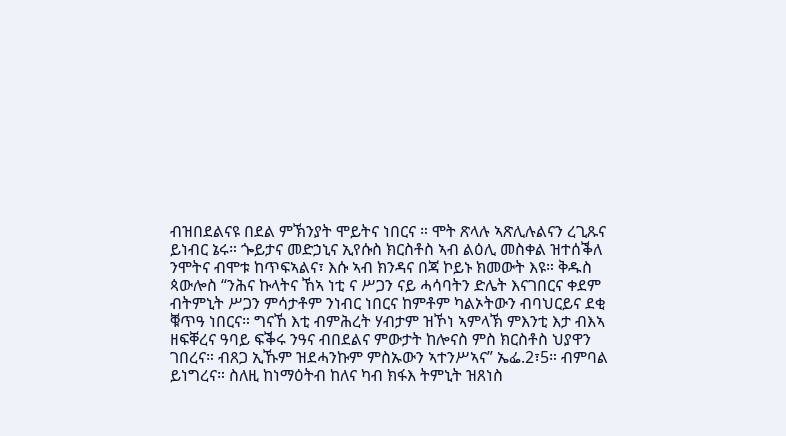ብዝበደልናዩ በደል ምኽንያት ሞይትና ነበርና ። ሞት ጽላሉ ኣጽሊሉልናን ረጊጹና ይነብር ኔሩ። ጐይታና መድኃኒና ኢየሱስ ክርስቶስ ኣብ ልዕሊ መስቀል ዝተሰቕለ ንሞትና ብሞቱ ከጥፍኣልና፣ እሱ ኣብ ክንዳና በጃ ኮይኑ ክመውት እዩ። ቅዱስ ጳውሎስ “ንሕና ኩላትና ኸኣ ነቲ ና ሥጋን ናይ ሓሳባትን ድሌት እናገበርና ቀደም ብትምኒት ሥጋን ምሳታቶም ንነብር ነበርና ከምቶም ካልኦትውን ብባህርይና ደቂ ቑጥዓ ነበርና። ግናኸ እቲ ብምሕረት ሃብታም ዝኾነ ኣምላኽ ምእንቲ እታ ብእኣ ዘፍቐረና ዓባይ ፍቕሩ ንዓና ብበደልና ምውታት ከሎናስ ምስ ክርስቶስ ህያዋን ገበረና። ብጸጋ ኢኹም ዝደሓንኩም ምስኡውን ኣተንሥኣና” ኤፌ.2፣5። ብምባል ይነግረና። ስለዚ ከነማዕትብ ከለና ካብ ክፋእ ትምኒት ዝጸነስ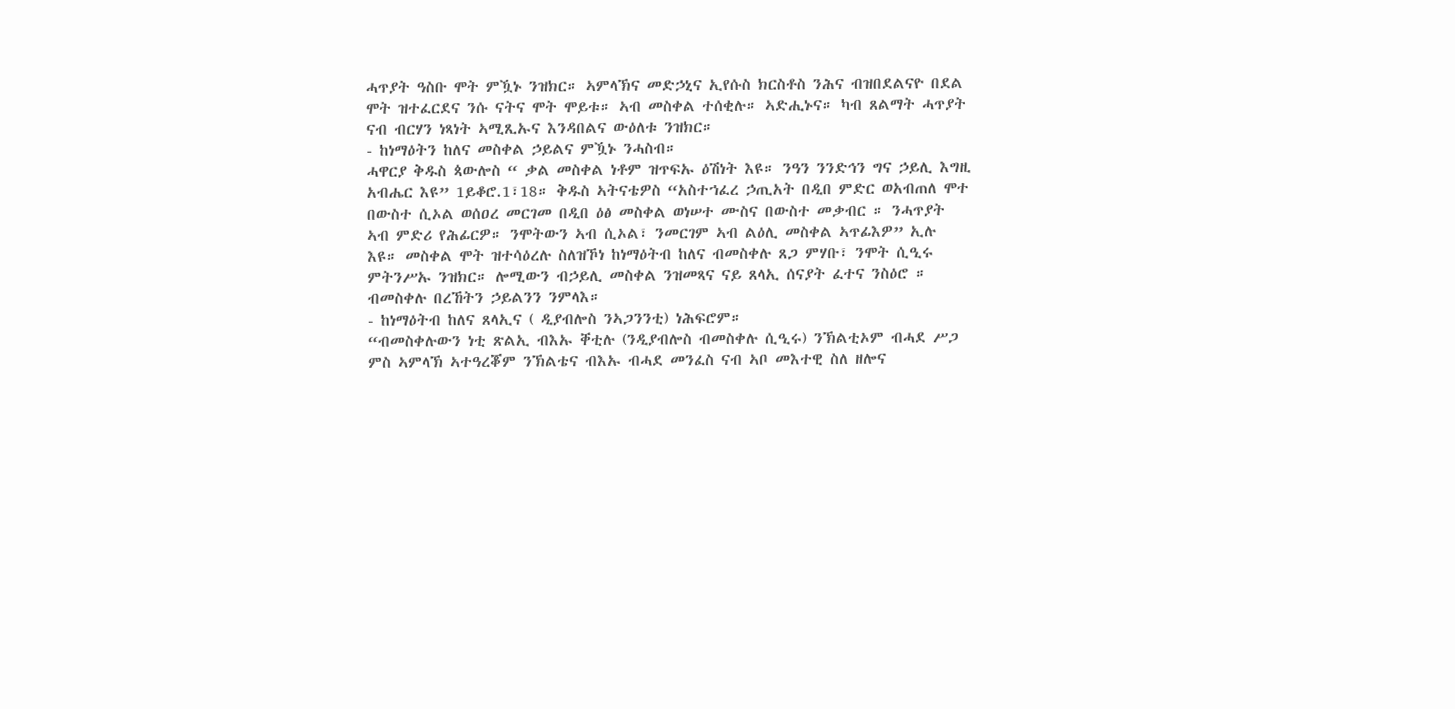ሓጥያት ዓስቡ ሞት ምዃኑ ንዝክር። ኣምላኽና መድኃኒና ኢየሱስ ክርስቶስ ንሕና ብዝበደልናዮ በደል ሞት ዝተፈርደና ንሱ ናትና ሞት ሞይቱ። ኣብ መስቀል ተሰቂሉ። ኣድሒኑና። ካብ ጸልማት ሓጥያት ናብ ብርሃን ነጻነት ኣሚጺኡና እንዳበልና ውዕለቱ ንዝክር።
- ከነማዕትን ከለና መስቀል ኃይልና ምዃኑ ንሓስብ።
ሓዋርያ ቅዱስ ጳውሎስ “ ቃል መስቀል ነቶም ዝጥፍኡ ዕሽነት እዩ። ንዓን ንንድኅን ግና ኃይሊ እግዚ አብሔር እዩ” 1ይቆሮ.1፣18። ቅዱስ ኣትናቴዎስ “አስተኀፈረ ኃጢአት በዲበ ምድር ወአብጠለ ሞተ በውስተ ሲኦል ወሰዐረ መርገመ በዲበ ዕፅ መስቀል ወነሠተ ሙስና በውስተ መቃብር ። ንሓጥያት ኣብ ምድሪ የሕፊርዎ። ንሞትውን ኣብ ሲኦል፣ ንመርገም ኣብ ልዕሊ መስቀል ኣጥፊእዎ” ኢሉ እዩ። መስቀል ሞት ዝተሳዕረሉ ስለዝኾነ ከነማዕትብ ከለና ብመስቀሉ ጸጋ ምሃቡ፣ ንሞት ሲዒሩ ምትንሥኡ ንዝክር። ሎሚውን ብኃይሊ መስቀል ንዝመጻና ናይ ጸላኢ ሰናያት ፈተና ንስዕሮ ። ብመስቀሉ በረኸትን ኃይልንን ንምላእ።
- ከነማዕትብ ከለና ጸላኢና ( ዲያብሎስ ንኣጋንንቲ) ነሕፍሮም።
“ብመስቀሉውን ነቲ ጽልኢ ብእኡ ቐቲሉ (ንዲያብሎስ ብመስቀሉ ሲዒሩ) ንኽልቲኦም ብሓደ ሥጋ ምስ ኣምላኽ ኣተዓረቖም ንኽልቴና ብእኡ ብሓደ መንፈስ ናብ ኣቦ መእተዊ ስለ ዘሎና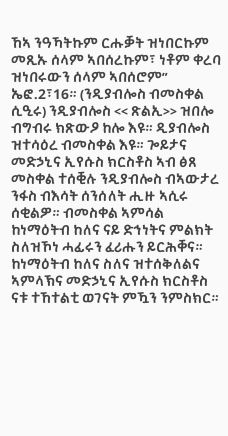ኸኣ ንዓኻትኩም ርሑቓት ዝነበርኩም መጺኡ ሰላም ኣበሰረኩም፣ ነቶም ቀረባ ዝነበሩውን ሰላም ኣበሰሮም” ኤፎ.2፣16። (ንዲያብሎስ ብመስቀል ሲዒሩ) ንዲያብሎስ << ጽልኢ>> ዝበሎ ብግብሩ ክጽውዖ ከሎ እዩ። ዲያብሎስ ዝተሳዕረ ብመስቀል እዩ። ጐይታና መድኃኒና ኢየሱስ ክርስቶስ ኣብ ፅጸ መስቀል ተሰቒሉ ንዲያብሎስ ብኣውታረ ንፋስ ብእሳት ሰንሰለት ሒዙ ኣሲሩ ሰቂልዎ። ብመስቀል ኣምሳል ከነማዕትብ ከለና ናይ ድኅነትና ምልክት ስለዝኾነ ሓፊሩን ፈሪሑን ይርሕቐና።
ከነማዕትብ ከለና ስለና ዝተሰቅለልና ኣምላኽና መድኃኒና ኢየሱስ ክርስቶስ ናቱ ተኸተልቲ ወገናት ምዃን ንምስክር።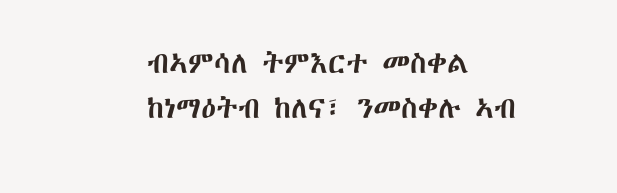ብኣምሳለ ትምእርተ መስቀል ከነማዕትብ ከለና፣ ንመስቀሉ ኣብ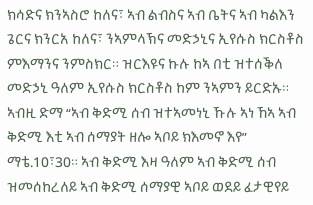ክሳድና ክንኣስሮ ከለና፣ ኣብ ልብስና ኣብ ቤትና ኣብ ካልእን ጌርና ክንርአ ከለና፣ ንኣምላኽና መድኃኒና ኢየሱስ ክርስቶስ ምእማንና ንምስክር። ዝርእዩና ኩሉ ከኣ በቲ ዝተሰቕለ መድኃኒ ዓለም ኢየሱስ ክርስቶስ ከም ንኣምን ይርድኡ። ኣብዚ ድማ “ኣብ ቅድሚ ሰብ ዝተኣመነኒ ኹሉ ኣነ ኸኣ ኣብ ቅድሚ እቲ ኣብ ሰማያት ዘሎ ኣቦይ ክእመኖ እየ” ማቴ.10፣30። ኣብ ቅድሚ እዛ ዓለም ኣብ ቅድሚ ሰብ ዝመሰከረለይ ኣብ ቅድሚ ሰማያዊ ኣቦይ ወደይ ፈታዊየይ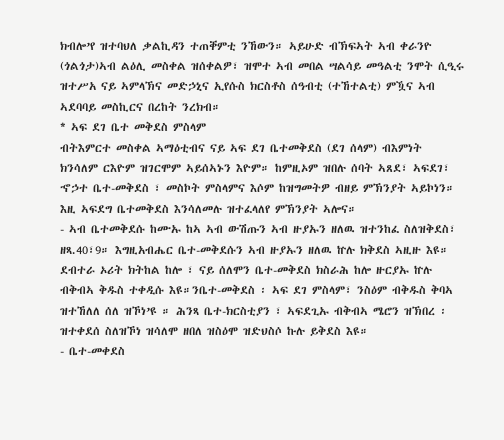ክብሎ’የ ዝተባህለ ቃልኪዳን ተጠቐምቲ ንኸውን። ኣይሁድ ብኽፍኣት ኣብ ቀራንዮ (ጎልጎታ)ኣብ ልዕሊ መስቀል ዝሰቀልዎ፣ ዝሞተ ኣብ መበል ሣልሳይ መዓልቲ ንሞት ሲዒሩ ዝተሥአ ናይ ኣምላኽና መድኃኒና ኢየሱስ ክርስቶስ ሰዓብቲ (ተኸተልቲ) ምዃና ኣብ ኣደባባይ መስኪርና በረከት ንረክብ።
* ኣፍ ደገ ቤተ መቅደስ ምስላም
ብትእምርተ መስቀል ኣማዕቲብና ናይ ኣፍ ደገ ቤተመቅደስ (ደገ ሰላም) ብእምነት ክንሳለም ርእዮም ዝገርሞም ኣይሰኣኑን እዮም። ከምዚኦም ዝበሉ ሰባት ኣጸደ፣ ኣፍደገ፣ ኆኃተ ቤተ-መቅደስ ፣ መስኮት ምስላምና እሶም ከዝግመትዎ ብዘይ ምኽንያት ኣይኮነን። እዚ ኣፍደግ ቤተመቅደስ እንሳለመሉ ዝተፈላለየ ምኽንያት ኣሎና።
- ኣብ ቤተመቅደሱ ከሙኡ ከኣ ኣብ ውሽጡን ኣብ ዙያኡን ዘለዉ ዝተንከፈ ስለዝቅደስ፣ ዘጻ.40፣9። እግዚአብሔር ቤተ-መቅደሱን ኣብ ዙያኡን ዘለዉ ኵሉ ክቅደስ ኣዚዙ እዩ። ደብተራ ኦሪት ክትከል ከሎ ፣ ናይ ሰለሞን ቤተ-መቅደስ ክስራሕ ከሎ ዙርያኡ ኵሉ ብቅብኣ ቅዱስ ተቀዲሱ እዩ።ንቤተ-መቅደስ ፡ ኣፍ ደገ ምስላም፣ ንስዕም ብቅዱስ ቅባኣ ዝተኸለለ ሰለ ዝኾነ’ዩ ። ሕንጻ ቤተ-ክርስቲያን ፣ ኣፍደጊኡ ብቅብኣ ሜሮን ዝኽበረ ፡ ዝተቀደሰ ስለዝኾነ ዝሳለሞ ዘበለ ዝስዕሞ ዝድህስሶ ኩሉ ይቅደስ እዩ።
- ቤተ-መቀደስ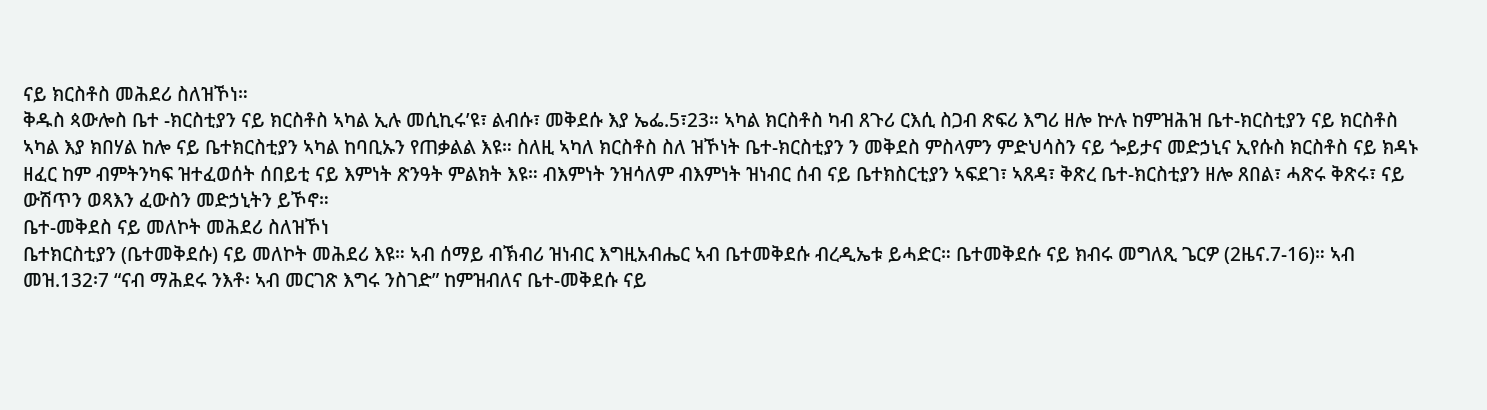ናይ ክርስቶስ መሕደሪ ስለዝኾነ።
ቅዱስ ጳውሎስ ቤተ -ክርስቲያን ናይ ክርስቶስ ኣካል ኢሉ መሲኪሩ’ዩ፣ ልብሱ፣ መቅደሱ እያ ኤፌ.5፣23። ኣካል ክርስቶስ ካብ ጸጉሪ ርእሲ ስጋብ ጽፍሪ እግሪ ዘሎ ኵሉ ከምዝሕዝ ቤተ-ክርስቲያን ናይ ክርስቶስ ኣካል እያ ክበሃል ከሎ ናይ ቤተክርስቲያን ኣካል ከባቢኡን የጠቃልል እዩ። ስለዚ ኣካለ ክርስቶስ ስለ ዝኾነት ቤተ-ክርስቲያን ን መቅደስ ምስላምን ምድህሳስን ናይ ጐይታና መድኃኒና ኢየሱስ ክርስቶስ ናይ ክዳኑ ዘፈር ከም ብምትንካፍ ዝተፈወሰት ሰበይቲ ናይ እምነት ጽንዓት ምልክት እዩ። ብእምነት ንዝሳለም ብእምነት ዝነብር ሰብ ናይ ቤተክስርቲያን ኣፍደገ፣ ኣጸዳ፣ ቅጽረ ቤተ-ክርስቲያን ዘሎ ጸበል፣ ሓጽሩ ቅጽሩ፣ ናይ ውሽጥን ወጻእን ፈውስን መድኃኒትን ይኾኖ።
ቤተ-መቅደስ ናይ መለኮት መሕደሪ ስለዝኾነ
ቤተክርስቲያን (ቤተመቅደሱ) ናይ መለኮት መሕደሪ እዩ። ኣብ ሰማይ ብኽብሪ ዝነብር እግዚአብሔር ኣብ ቤተመቅደሱ ብረዲኤቱ ይሓድር። ቤተመቅደሱ ናይ ክብሩ መግለጺ ጌርዎ (2ዜና.7-16)። ኣብ
መዝ.132፡7 “ናብ ማሕደሩ ንእቶ፡ ኣብ መርገጽ እግሩ ንስገድ” ከምዝብለና ቤተ-መቅደሱ ናይ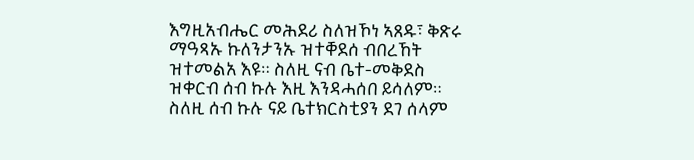እግዚአብሔር መሕደሪ ስለዝኾነ ኣጸዱ፣ ቅጽሩ ማዓጻኡ ኩለንታንኡ ዝተቐደሰ ብበረኸት ዝተመልአ እዩ። ስለዚ ናብ ቤተ-መቅደስ ዝቀርብ ሰብ ኩሉ እዚ እንዳሓሰበ ይሳለም።
ስለዚ ሰብ ኩሉ ናይ ቤተክርስቲያን ደገ ሰላም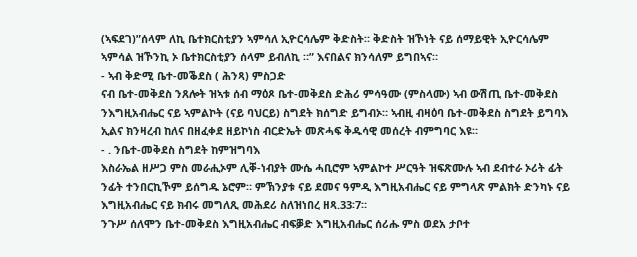(ኣፍደገ)”ሰላም ለኪ ቤተክርስቲያን ኣምሳለ ኢዮርሳሌም ቅድስት። ቅድስት ዝኾነት ናይ ሰማይዊት ኢዮርሳሌም ኣምሳል ዝኾንኪ ኦ ቤተክርስቲያን ሰላም ይብለኪ ።” እናበልና ክንሳለም ይግበኣና።
- ኣብ ቅድሚ ቤተ-መቕደስ ( ሕንጻ) ምስጋድ
ናብ ቤተ-መቅደስ ንጸሎት ዝኣቱ ሰብ ማዕጾ ቤተ-መቅደስ ድሕሪ ምሳዓሙ (ምስላሙ) ኣብ ውሽጢ ቤተ-መቅደስ ንእግዚአብሔር ናይ ኣምልኮት (ናይ ባህርይ) ስግደት ክሰግድ ይግብኦ። ኣብዚ ብዛዕባ ቤተ-መቅደስ ስግደት ይግባእ ኢልና ክንዛረብ ከለና በዘፈቀደ ዘይኮነስ ብርድኤት መጽሓፍ ቅዱሳዊ መሰረት ብምግባር እዩ።
- . ንቤተ-መቅደስ ስግደት ከምዝግባእ
እስራኤል ዘሥጋ ምስ መራሒኦም ሊቐ-ነብያት ሙሴ ሓቢሮም ኣምልኮተ ሥርዓት ዝፍጽሙሉ ኣብ ደብተራ ኦሪት ፊት ንፊት ተንበርኪኾም ይሰግዱ ኔሮም። ምኽንያቱ ናይ ደመና ዓምዲ እግዚአብሔር ናይ ምግላጽ ምልክት ድንካኑ ናይ እግዚአብሔር ናይ ክብሩ መግለጺ መሕደሪ ስለዝነበረ ዘጻ.33፡7።
ንጉሥ ሰለሞን ቤተ-መቅደስ እግዚአብሔር ብፍቓድ እግዚአብሔር ሰሪሑ ምስ ወደአ ታቦተ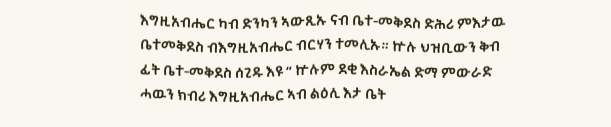እግዚአብሔር ካብ ድንካን ኣውጺኡ ናብ ቤተ-መቅደስ ድሕሪ ምእታዉ ቤተመቅደስ ብእግዚአብሔር ብርሃን ተመሊኡ። ኵሉ ህዝቢውን ቅብ ፊት ቤተ-መቅደስ ሰጊዱ እዩ “ ኵሉም ደቂ እስራኤል ድማ ምውራድ ሓዉን ክብሪ እግዚአብሔር ኣብ ልዕሊ እታ ቤት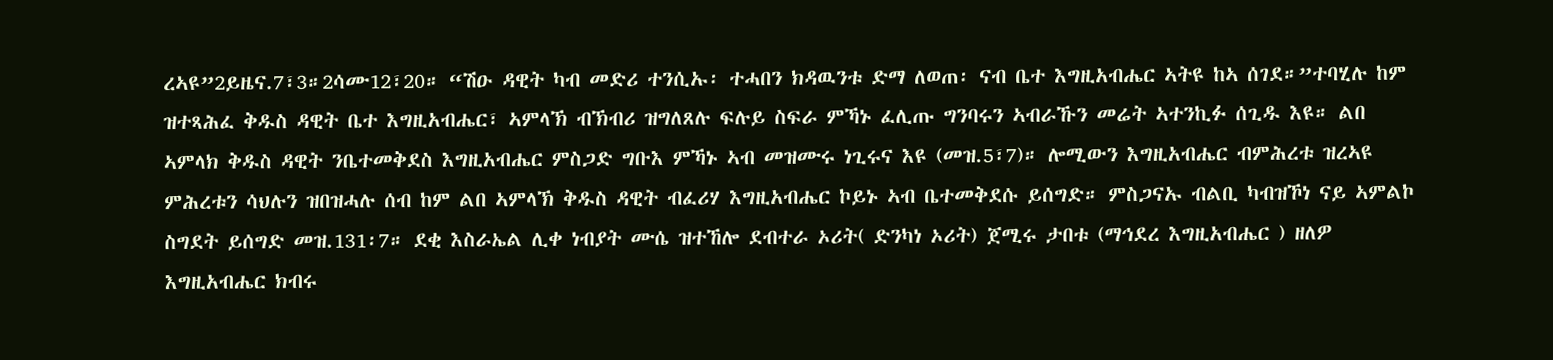ረኣዩ”2ይዜና.7፣3።2ሳሙ12፣20። “ሽዑ ዳዊት ካብ መድሪ ተንሲኡ፡ ተሓበን ክዳዉንቱ ድማ ለወጠ፡ ናብ ቤተ እግዚአብሔር ኣትዩ ከኣ ሰገደ።”ተባሂሉ ከም ዝተጻሕፈ ቅዱስ ዳዊት ቤተ እግዚአብሔር፣ ኣምላኽ ብኽብሪ ዝግለጸሉ ፍሉይ ስፍራ ምኻኑ ፈሊጡ ግንባሩን ኣብራኹን መሬት ኣተንኪፉ ሰጊዱ እዩ። ልበ ኣምላክ ቅዱስ ዳዊት ንቤተመቅደስ እግዚአብሔር ምስጋድ ግቡእ ምኻኑ ኣብ መዝሙሩ ነጊሩና እዩ (መዝ.5፣7)። ሎሚውን እግዚአብሔር ብምሕረቱ ዝረኣዩ ምሕረቱን ሳህሉን ዝበዝሓሉ ሰብ ከም ልበ ኣምላኽ ቅዱስ ዳዊት ብፈሪሃ እግዚአብሔር ኮይኑ ኣብ ቤተመቅደሱ ይሰግድ። ምስጋናኡ ብልቢ ካብዝኾነ ናይ ኣምልኮ ስግደት ይሰግድ መዝ.131፡7። ደቂ እስራኤል ሊቀ ነብያት ሙሴ ዝተኸሎ ደብተራ ኦሪት( ድንካነ ኦሪት) ጀሚሩ ታበቱ (ማኅደረ እግዚአብሔር ) ዘለዎ እግዚአብሔር ክብሩ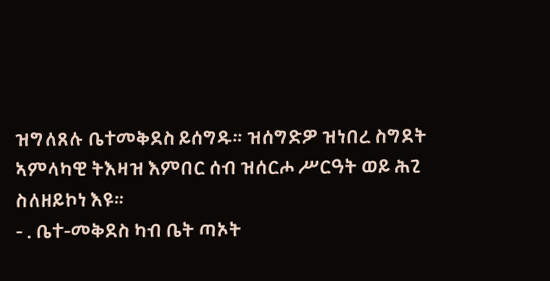ዝግለጸሉ ቤተመቅደስ ይሰግዱ። ዝሰግድዎ ዝነበረ ስግደት ኣምላካዊ ትእዛዝ እምበር ሰብ ዝሰርሖ ሥርዓት ወይ ሕጊ ስለዘይኮነ እዩ።
- . ቤተ-መቅደስ ካብ ቤት ጣኦት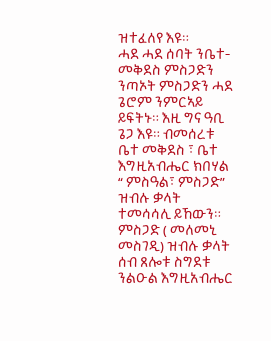ዝተፈለየ እዩ።
ሓደ ሓደ ሰባት ንቤተ-መቅደስ ምስጋድን ንጣኦት ምስጋድን ሓደ ጌሮም ንምርኣይ ይፍትኑ። እዚ ግና ዓቢ ጌጋ እዩ። ብመሰረቱ ቤተ መቅደስ ፣ ቤተ እግዚአብሔር ክበሃል “ ምስዓል፣ ምስጋድ” ዝብሉ ቃላት ተመሳሳሊ ይኸውን። ምስጋድ ( መለመኒ መስገዲ) ዝብሉ ቃላት ሰብ ጸሎቱ ስግደቱ ንልዑል እግዚአብሔር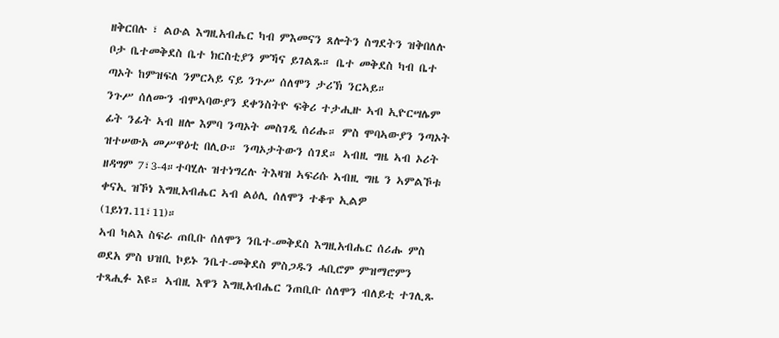ዘቅርበሉ ፣ ልዑል እግዚአብሔር ካብ ምእመናን ጸሎትን ስግደትን ዝቅበለሉ ቦታ ቤተመቅደስ ቤተ ክርስቲያን ምኻና ይገልጹ። ቤተ መቅደስ ካብ ቤተ ጣኦት ከምዝፍለ ንምርኣይ ናይ ንጉሥ ሰለሞን ታሪኽ ንርኣይ።
ንጉሥ ሰለሙን ብሞኣባውያን ደቀንስትዮ ፍቅሪ ተታሒዙ ኣብ ኢዮርሣሌም ፊት ንፊት ኣብ ዘሎ እምባ ንጣኦት መስገዲ ሰሪሑ። ምስ ሞባኣውያን ንጣኦት ዝተሠውአ መሥዋዕቲ በሊዑ። ንጣኦታትውን ሰገደ። ኣብዚ ግዜ ኣብ ኦሪት ዘዳግም 7፣3-4።ተባሂሉ ዝተነግረሉ ትእዛዝ ኣፍሪሱ ኣብዚ ግዜ ን ኣምልኾቱ ቀናኢ ዝኾነ እግዚአብሔር ኣብ ልዕሊ ሰለሞን ተቆጥ ኢልዎ (1ይነገ.11፣11)።
ኣብ ካልእ ስፍራ ጠቢቡ ሰለሞን ንቤተ-መቅደስ እግዚአብሔር ሰሪሑ ምስ ወደአ ምስ ህዝቢ ኮይኑ ንቤተ-መቅደስ ምስጋዱን ሓቢሮም ምዝማሮምን ተጻሒፉ እዩ። ኣብዚ እዋን እግዚአብሔር ንጠቢቡ ሰለሞን ብለይቲ ተገሊጹ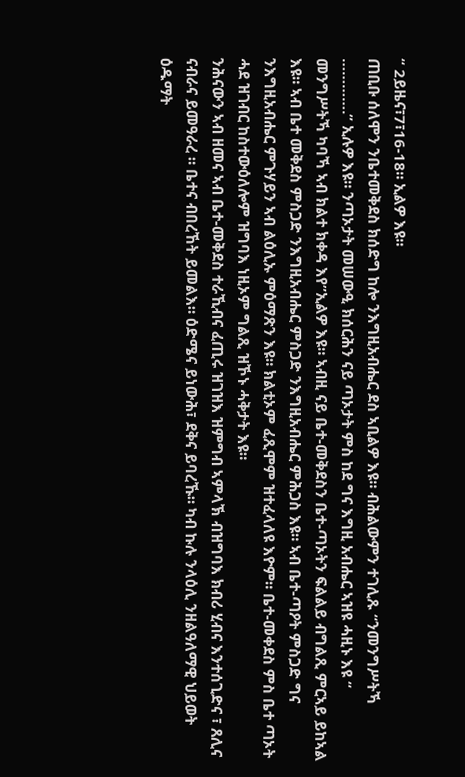“ 2ይዜና፣7፣16-18። ኢልዎ እዩ።
ጠቢቡ ሰለሞን ንቤተመቅደስ ክሰድግ ከሎ ንእግዚአብሔር ደስ ኣቢልዎ እዩ። ብሕልውምን ተገሊጹ “ንመንግሥትኻ ………….” ኢሉዎ እዩ። ንጣኦታት መሠውዒ ክሰርሕን ናይ ጣኦታት ምስ ከደ ግና እግዚ አብሔር ኣዝዩ ሓዚኑ እዩ “ መንግሥትኻ ካባኻ ኣብ ክልተ ክቀዳ እየ”ኢልዎ እዩ። ኣብዚ ናይ ቤተ-መቅደስን ቤተ-ጣኦትን ፍልልይ ብግልጺ ምርኣይ ይከኣል እዩ። ኣብ ቤተ መቅደስ ምስጋድ ንእግዚአብሔር ምስጋድ ንእግዚአብሔር ምሕጋስ እዩ። ኣብ ቤተ-ጣዖት ምስጋድ ግና ንእግዚአብሔር ምጉሃይን ኣብ ልዕሊኡ ምዕማጽን እዩ። ክልቲኦም ፈጺሞም ዝተፈላለዩ እዮም። ቤተ-መቀደስ ምስ ቤተ ጣኦት ሓደ ዝገብር ከስተውዕለሎም ዝግባእ ነዚኦም ግልጺ ዝኾኑ ሓቅታት እዩ።
ንሕናውን ኣብ ዘመና ኣብ ቤተ-መቅደስ ተራኺብና ፈጢሩ ዝገዝእ ዝምግብ ኣምላኽ ብዝግባእ ክብሪ ሂብና እንተሰጊድና ፣ ጸሊና ናብራና ይመዓራረ ። ቤተና ብበረኸት ይመልእ። ዕድሜና ይነውሕ፣ ደቅና ይባረኹ። ካብ ኩሉ ንላዕሊ ንዘልዓለማዊ ህይወት ዕዱማት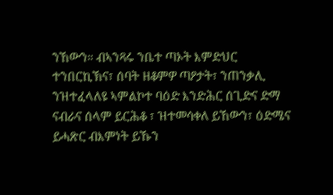ንኸውን። ብኣንጻሩ ንቤተ ጣኦት እምድህር ተንበርኪኽና፣ ሰባት ዘቆምዎ ጣዖታት፣ ንጠንቃሊ ንዝተፈላለዩ ኣምልኮተ ባዕድ እንድሕር ሰጊድና ድማ ናብራና ሰላም ይርሕቆ ፣ ዝተመሳቀለ ይኸውን፣ ዕድሜና ይሓጽር ብእምነት ይኹን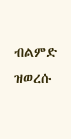ብልምድ ዝወረሱ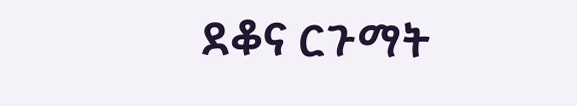ደቆና ርጉማት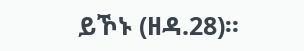ይኾኑ (ዘዳ.28)።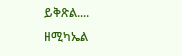ይቅጽል....
ዘሚካኤል